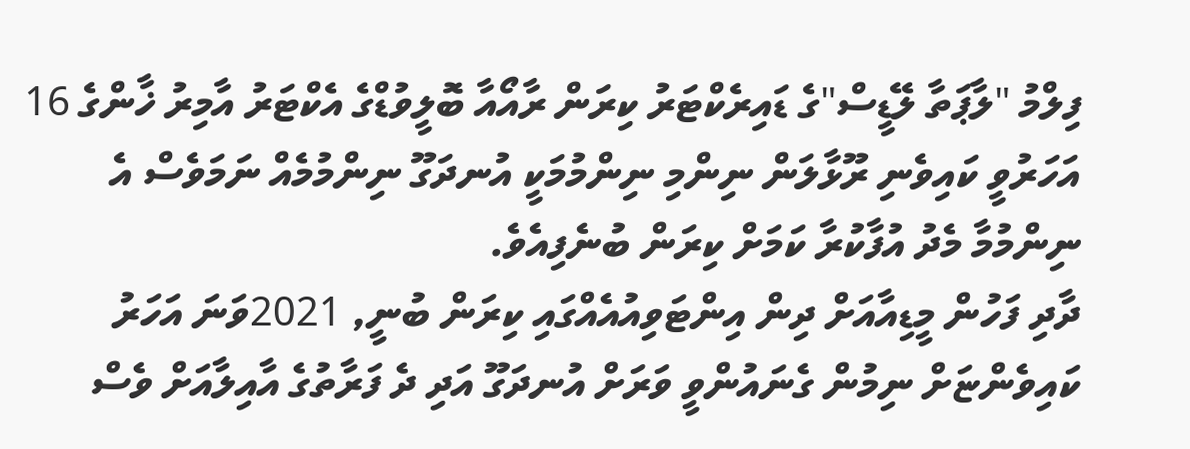ފިލްމު "ލާޕަތާ ލޭޑީސް"ގެ ޑައިރެކްޓަރު ކިރަން ރާއޯއާ ބޮލީވުޑްގެ އެކްޓަރު އާމިރު ޚާންގެ 16 އަހަރުވީ ކައިވެނި ރޫޅާލަން ނިންމި ނިންމުމަކީ އުނދަގޫ ނިންމުމެއް ނަމަވެސް އެ ނިންމުމާ މެދު އުފާކުރާ ކަމަށް ކިރަން ބުނެފިއެވެ.
ދާދި ފަހުން މީޑިއާއަށް ދިން އިންޓަވިއުއެއްގައި ކިރަން ބުނީ, 2021ވަނަ އަހަރު ކައިވެންޏަށް ނިމުން ގެނައުންވީ ވަރަށް އުނދަގޫ އަދި ދެ ފަރާތުގެ އާއިލާއަށް ވެސް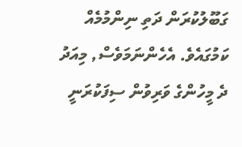ގަބޫލުކުރަން ދަތި ނިންމުމެއް ކަމުގައެވެ. އެހެންނަމަވެސް, މިއަދު ދެ މީހުންގެ ވަރިވުން ސިފަކުރަނީ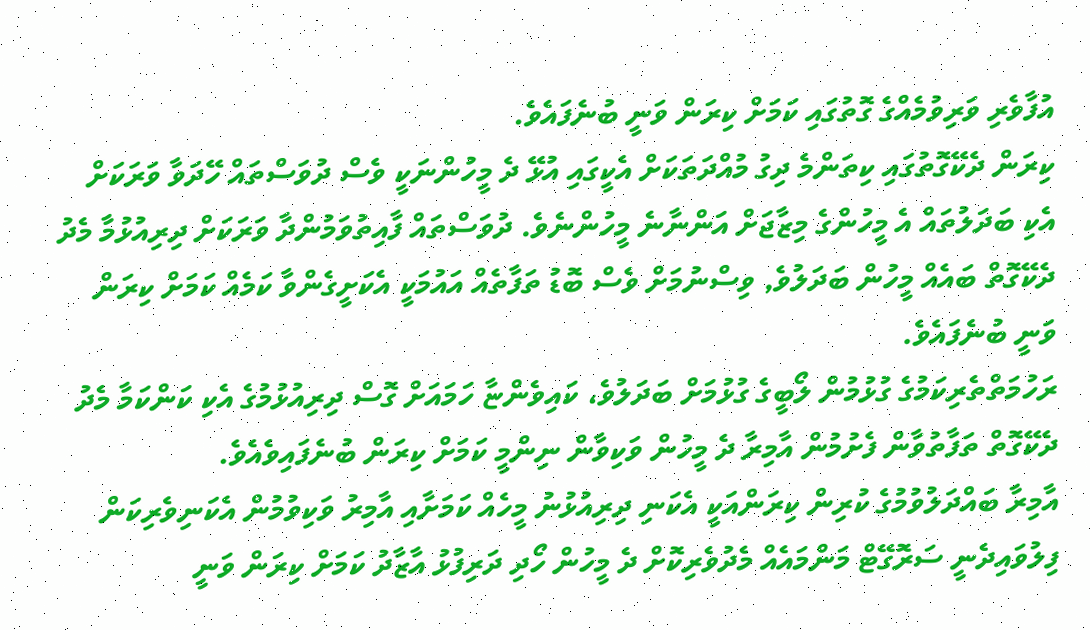އުފާވެރި ވަރިވުމެއްގެ ގޮތުގައި ކަމަށް ކިރަން ވަނީ ބުނެފައެވެ.
ކިރަން ދެކޭގޮތުގައި ކިތަންމެ ދިގު މުއްދަތަކަށް އެކީގައި އުޅޭ ދެ މީހުންނަކީ ވެސް ދުވަސްތައް ހޭދަވާ ވަރަކަށް އެކި ބަދަލުތައް އެ މީހުންގެ މިޒާޖަށް އަންނާނެ މީހުންނެވެ. ދުވަސްތައް ފާއިތުވަމުންދާ ވަރަކަށް ދިރިއުޅުމާ މެދު ދެކޭގޮތް ބައެއް މީހުން ބަދަލުވެ, ވިސްނުމަށް ވެސް ބޮޑު ތަފާތެއް އައުމަކީ އެކަށީގެންވާ ކަމެއް ކަމަށް ކިރަން ވަނީ ބުނެފައެވެ.
ރަހުމަތްތެރިކަމުގެ ގުޅުމުން ލޯބީގެ ގުޅުމަށް ބަދަލުވެ، ކައިވެންޏާ ހަމައަށް ގޮސް ދިރިއުޅުމުގެ އެކި ކަންކަމާ މެދު ދެކޭގޮތް ތަފާތުވާން ފެށުމުން އާމިރާ ދެ މީހުން ވަކިވާން ނިންމީ ކަމަށް ކިރަން ބުނެފައިވެއެވެ.
އާމިރާ ބައްދަލުވުމުގެ ކުރިން ކިރަންއަކީ އެކަނި ދިރިއުޅުނު މީހެއް ކަމަށާއި އާމިރު ވަކިވުމުން އެކަނިވެރިކަން ފިލުވައިދެނީ ސަރޮގޭޓް މަންމައެއް މެދުވެރިކޮށް ދެ މީހުން ހޯދި ދަރިފުޅު އާޒާދު ކަމަށް ކިރަން ވަނީ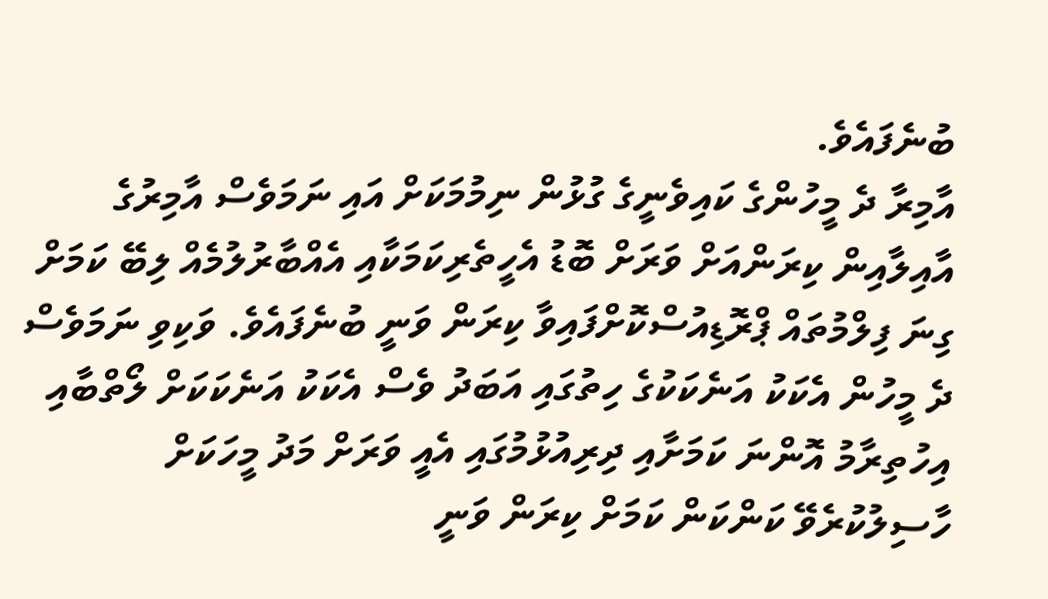ބުނެފައެވެ.
އާމިރާ ދެ މީހުންގެ ކައިވެނީގެ ގުޅުން ނިމުމަކަށް އައި ނަމަވެސް އާމިރުގެ އާއިލާއިން ކިރަންއަށް ވަރަށް ބޮޑު އެހީތެރިކަމަކާއި އެއްބާރުލުމެއް ލިބޭ ކަމަށް ގިނަ ފިލްމުތައް ޕްރޮޑިއުސްކޮށްފައިވާ ކިރަން ވަނީ ބުނެފައެވެ. ވަކިވި ނަމަވެސް ދެ މީހުން އެކަކު އަނެކަކުގެ ހިތުގައި އަބަދު ވެސް އެކަކު އަނެކަކަށް ލޯތްބާއި އިހުތިރާމު އޮންނަ ކަމަށާއި ދިރިއުޅުމުގައި އެއީ ވަރަށް މަދު މީހަކަށް ހާސިލުކުރެވޭ ކަންކަން ކަމަށް ކިރަން ވަނީ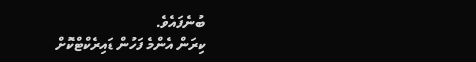ބުނެފައެވެ.
ކިރަން އެންމެ ފަހުން ޑައިރެކްޓްކޮށް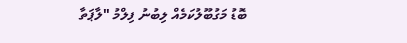ބޮޑު މަގުބޫލުކަމެއް ލިބުނު ފިލްމު "ލާޕަތާ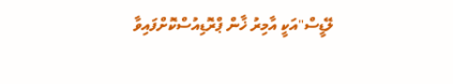ލޭޑީސް"އަކީ އާމިރު ޚާން ޕްރޮޑިއުސްކޮށްފައިވާ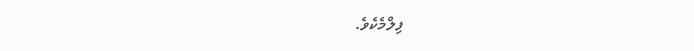ފިލްމެކެވެ.